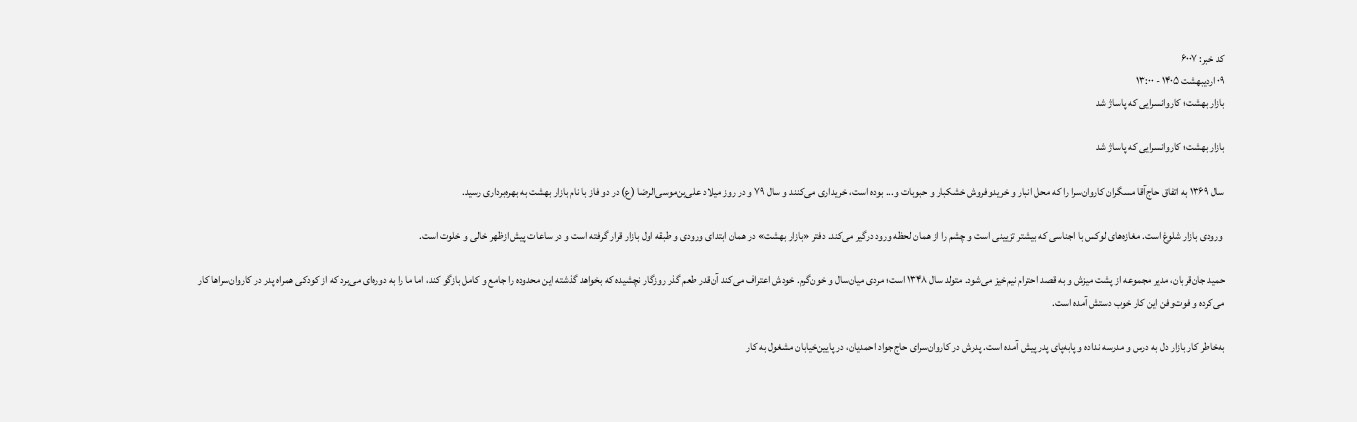کد خبر: ۶۰۰۷
۰۹ ارديبهشت ۱۴۰۵ - ۱۳:۰۰
بازار بهشت؛ کاروانسرایی که پاساژ شد

بازار بهشت؛ کاروانسرایی که پاساژ شد

سال ۱۳۶۹ به اتفاق حاج‌آقا مسگران کاروان‌سرا را که محل انبار و خرید‌و‌فروش خشکبار و حبوبات و... بوده است، خریداری می‌کنند و سال ۷۹ و در روز میلاد علی‌بن‌موسی‌الرضا (ع) در دو فاز با نام بازار بهشت به بهره‌برداری رسید.

 ورودی بازار شلوغ است. مغازه‌های لوکس با اجناسی که بیشتر تزیینی است و چشم را از همان لحظه ورود درگیر می‌کند. دفتر «بازار بهشت» در همان ابتدای ورودی و طبقه اول بازار قرار گرفته است و در ساعات پیش‌از‌ظهر خالی و خلوت است.

حمید جان‌قربان، مدیر مجموعه از پشت میزش و به قصد احترام نیم‌خیز می‌شود. متولد سال ۱۳۴۸ است؛ مردی میان‌سال و خون‌گرم. خودش اعتراف می‌کند آن‌قدر طعم گذر روزگار نچشیده که بخواهد گذشته این محدوده را جامع و کامل بازگو کند، اما ما را به دوره‌ای می‌برد که از کودکی همراه پدر در کاروان‌سرا‌ها کار می‌کرده و فوت‌و‌فن این کار خوب دستش آمده است.

به‌خاطر کار بازار دل به درس و مدرسه نداده و پا‌به‌پای پدر پیش آمده است. پدرش در کاروان‌سرای حاج‌جواد احمدیان، در پایین‌خیابان مشغول به کار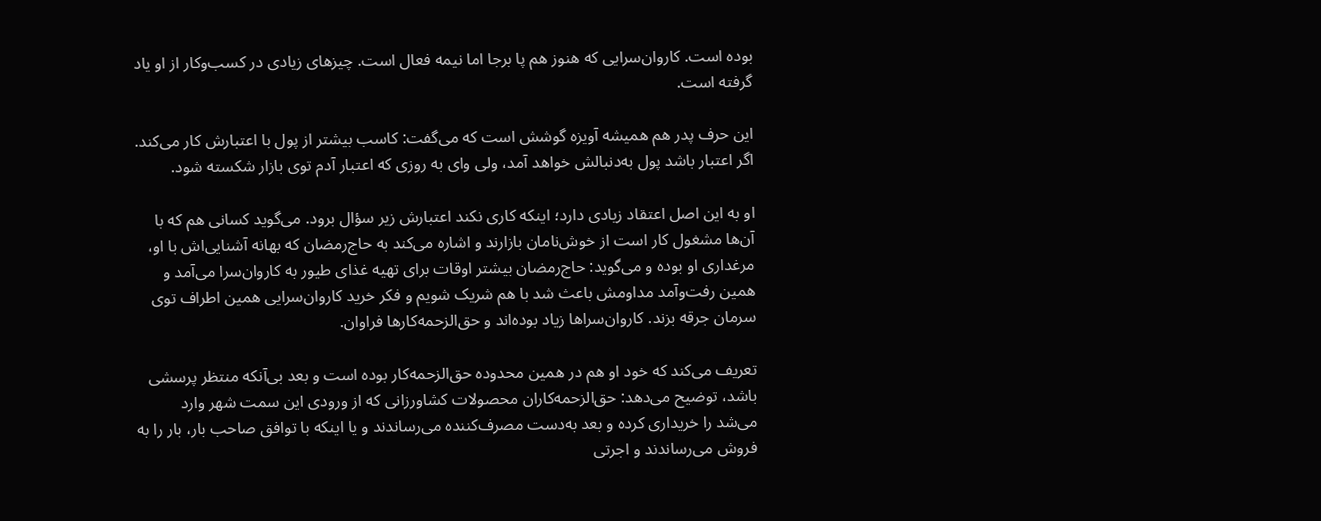بوده است. کاروان‌سرایی که هنوز هم پا برجا اما نیمه فعال است. چیز‌های زیادی در کسب‌و‌کار از او یاد گرفته است.

این حرف پدر هم همیشه آویزه گوشش است که می‌گفت: کاسب بیشتر از پول با اعتبارش کار می‌کند. اگر اعتبار باشد پول به‌دنبالش خواهد آمد، ولی وای به روزی که اعتبار آدم توی بازار شکسته شود.

او به این اصل اعتقاد زیادی دارد؛ اینکه کاری نکند اعتبارش زیر سؤال برود. می‌گوید کسانی هم که با آن‌ها مشغول کار است از خوش‌نامان بازارند و اشاره می‌کند به حاج‌رمضان که بهانه آشنایی‌اش با او، مرغداری او بوده و می‌گوید: حاج‌رمضان بیشتر اوقات برای تهیه غذای طیور به کاروان‌سرا می‌آمد و همین رفت‌و‌آمد مداومش باعث شد با هم شریک شویم و فکر خرید کاروان‌سرایی همین اطراف توی سرمان جرقه بزند. کاروان‌سرا‌ها زیاد بوده‌اند و حق‌الزحمه‌کار‌ها فراوان.

تعریف می‌کند که خود او هم در همین محدوده حق‌الزحمه‌کار بوده است و بعد بی‌آنکه منتظر پرسشی باشد، توضیح می‌دهد: حق‌الزحمه‌کاران محصولات کشاورزانی که از ورودی این سمت شهر وارد می‌شد را خریداری کرده و بعد به‌دست مصرف‌کننده می‌رساندند و یا اینکه با توافق صاحب بار، بار را به فروش می‌رساندند و اجرتی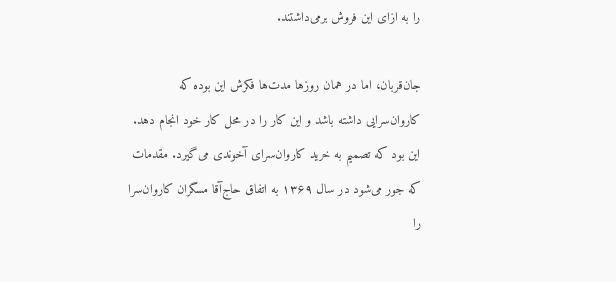را به ازای این فروش بر‌می‌داشتند.

جان‌قربان، اما در همان روز‌ها مدت‌ها فکرش این بوده که کاروان‌سرایی داشته باشد و این کار را در محل کار خود انجام دهد. این بود که تصمیم به خرید کاروان‌سرای آخوندی می‌گیرد. مقدمات که جور می‌شود در سال ۱۳۶۹ به اتفاق حاج‌آقا مسگران کاروان‌سرا را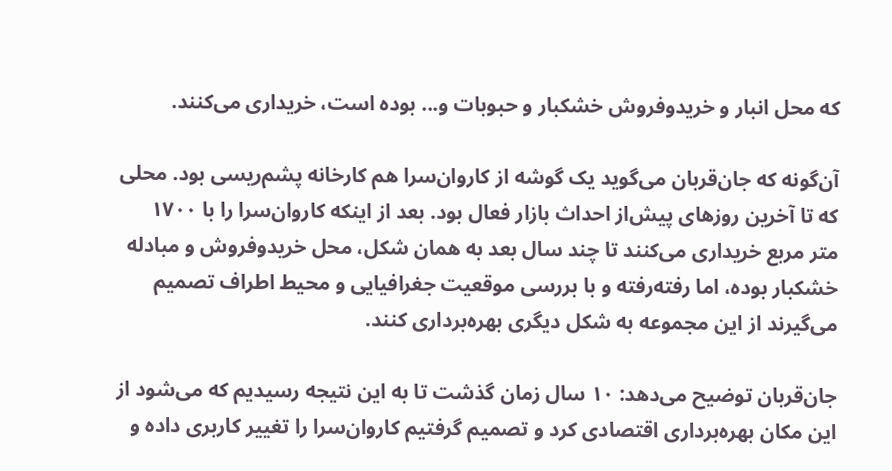که محل انبار و خرید‌و‌فروش خشکبار و حبوبات و... بوده است، خریداری می‌کنند.

آن‌گونه که جان‌قربان می‌گوید یک گوشه از کاروان‌سرا هم کارخانه پشم‌ریسی بود. محلی که تا آخرین روز‌های پیش‌از احداث بازار فعال بود. بعد از اینکه کاروان‌سرا را با ۱۷۰۰ متر مربع خریداری می‌کنند تا چند سال بعد به همان شکل، محل خرید‌و‌فروش و مبادله خشکبار بوده، اما رفته‌رفته و با بررسی موقعیت جغرافیایی و محیط اطراف تصمیم می‌گیرند از این مجموعه به شکل دیگری بهره‌برداری کنند.

جان‌قربان توضیح می‌دهد: ۱۰ سال زمان گذشت تا به این نتیجه رسیدیم که می‌شود از این مکان بهره‌برداری اقتصادی کرد و تصمیم گرفتیم کاروان‌سرا را تغییر کاربری داده و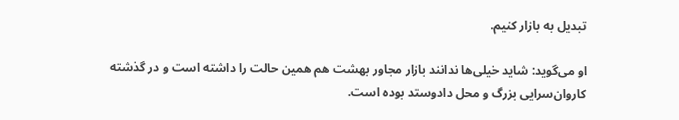تبدیل به بازار کنیم.

او می‌گوید: شاید خیلی‌ها ندانند بازار مجاور بهشت هم همین حالت را داشته است و در گذشته کاروان‌سرایی بزرگ و محل داد‌و‌ستد بوده است.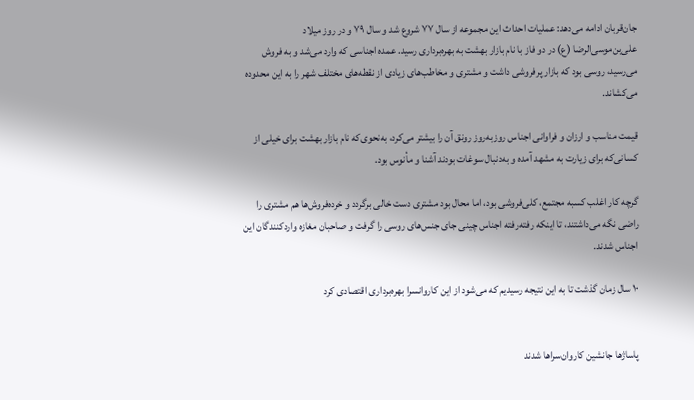جان‌قربان ادامه می‌دهد: عملیات احداث این مجموعه از سال ۷۷ شروع شد و سال ۷۹ و در روز میلاد علی‌بن‌موسی‌الرضا (ع) در دو فاز با نام بازار بهشت به بهره‌برداری رسید. عمده اجناسی که وارد می‌شد و به فروش می‌رسید، روسی بود که بازار پر‌فروشی داشت و مشتری و مخاطب‌های زیادی از نقطه‌های مختلف شهر را به این محدوده‌ می‌کشاند.

قیمت مناسب و ارزان و فراوانی اجناس روز‌به‌روز رونق آن را بیشتر می‌کرد، به‌نحوی‌که نام بازار بهشت برای خیلی از کسانی‌که برای زیارت به مشهد آمده و به‌دنبال سوغات بودند آشنا و مأنوس بود.

گرچه کار اغلب کسبه مجتمع، کلی‌فروشی بود، اما محال بود مشتری دست خالی بر‌گردد و خرده‌فروش‌ها هم مشتری را راضی نگه می‌داشتند، تا اینکه رفته‌رفته اجناس چینی جای جنس‌های روسی را گرفت و صاحبان مغازه وارد‌کنندگان این اجناس شدند.

۱۰ سال زمان گذشت تا به این نتیجه رسیدیم که می‌شود از این کاروانسرا بهره‌برداری اقتصادی کرد


پاساژ‌ها جانشین کاروان‌سرا‌ها شدند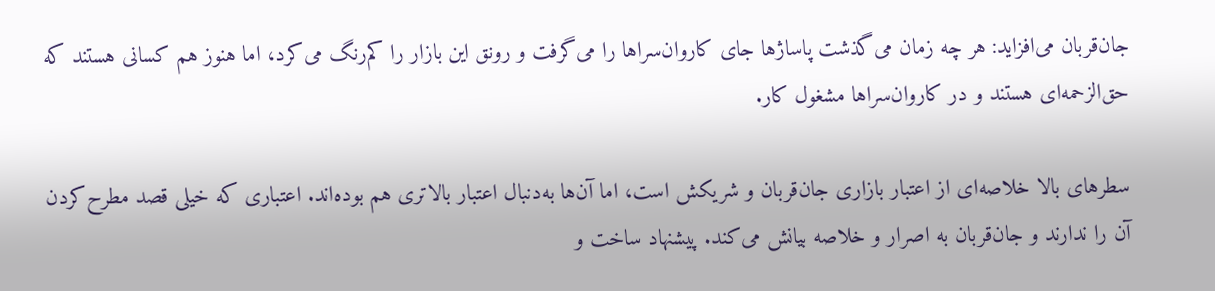جان‌قربان می‌افزاید: هر چه زمان می‌گذشت پاساژ‌ها جای کاروان‌سرا‌ها را می‌گرفت و رونق این بازار را کم‌رنگ می‌کرد، اما هنوز هم کسانی هستند که حق‌الزحمه‌ای هستند و در کاروان‌سرا‌ها مشغول کار.

سطر‌های بالا خلاصه‌ای از اعتبار بازاری جان‌قربان و شریکش است، اما آن‌ها به‌دنبال اعتبار بالاتری هم بوده‌اند. اعتباری که خیلی قصد مطرح‌کردن آن را ندارند و جان‌قربان به اصرار و خلاصه بیانش می‌کند. پیشنهاد ساخت و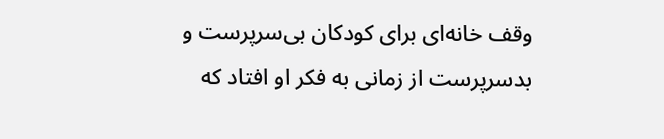وقف خانه‌ای برای کودکان بی‌سرپرست و بد‌سرپرست از زمانی به فکر او افتاد که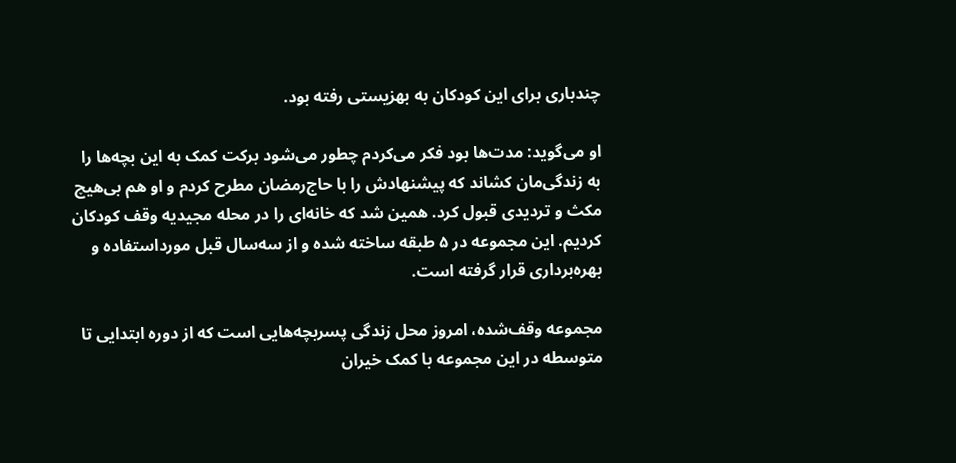چند‌باری برای این کودکان به بهزیستی رفته بود.

او می‌گوید: مدت‌ها بود فکر می‌کردم چطور می‌شود برکت کمک به این بچه‌ها را به زندگی‌مان کشاند که پیشنهادش را با حاج‌رمضان مطرح کردم و او هم بی‌هیچ مکث و تردیدی قبول کرد. همین شد که خانه‌ای را در محله مجیدیه وقف کودکان کردیم. این مجموعه در ۵ طبقه ساخته شده و از سه‌سال قبل مورد‌استفاده و بهره‌برداری قرار گرفته است.

مجموعه وقف‌شده، امروز محل زندگی پسر‌بچه‌هایی است که از دوره ابتدایی تا متوسطه در این مجموعه با کمک خیران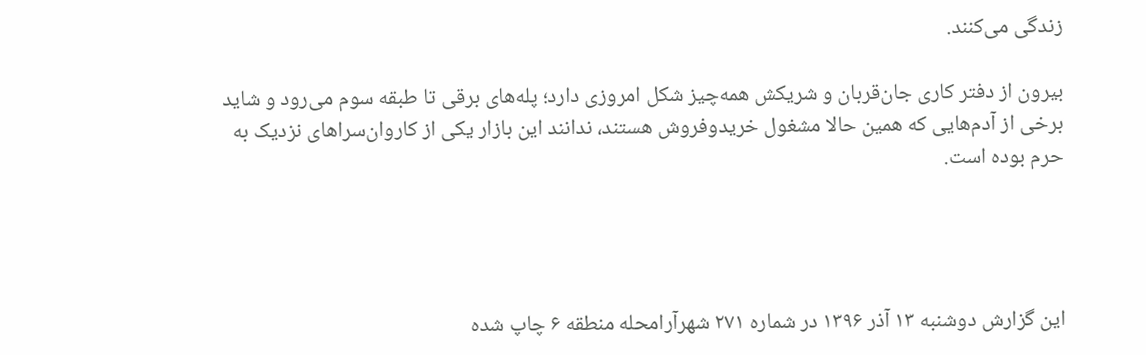زندگی می‌کنند.

بیرون از دفتر کاری جان‌قربان و شریکش همه‌چیز شکل امروزی دارد؛ پله‌های برقی تا طبقه سوم می‌رود و شاید برخی از آدم‌هایی که همین حالا مشغول خرید‌و‌فروش هستند، ندانند این بازار یکی از کاروان‌سرا‌های نزدیک به حرم بوده است.




این گزارش دوشنبه ۱۳ آذر ۱۳۹۶ در شماره ۲۷۱ شهرآرامحله منطقه ۶ چاپ شده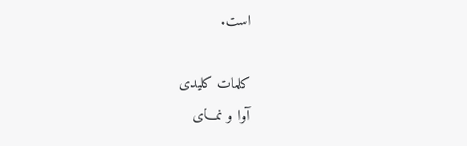است.

کلمات کلیدی
آوا و نمـــای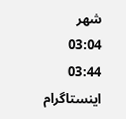شهر
03:04
03:44
اینستاگرام